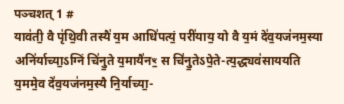पञ्चशत् 1 #
याव॑ती॒ वै पृ॑थि॒वी तस्यै॑ य॒म आधि॑पत्यं॒ परी॑याय॒ यो वै य॒मं दे॑व॒यज॑नम॒स्या अनि॑र्याच्या॒ऽग्निं चि॑नु॒ते य॒मायै॑नꣳ॒ स चि॑नु॒तेऽपे॒ते-त्य॒द्ध्यव॑साययति य॒ममे॒व दे॑व॒यज॑नम॒स्यै नि॒र्याच्या॒-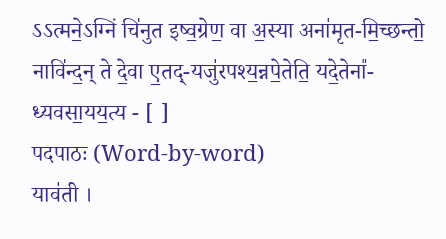ऽऽत्मने॒ऽग्निं चि॑नुत इष्व॒ग्रेण॒ वा अ॒स्या अना॑मृत-मि॒च्छन्तो॒ नावि॑न्द॒न् ते दे॒वा ए॒तद्-यजु॑रपश्य॒न्नपे॒तेति॒ यदे॒तेना᳚-ध्यवसा॒यय॒त्य - [ ]
पदपाठः (Word-by-word)
याव॑ती ।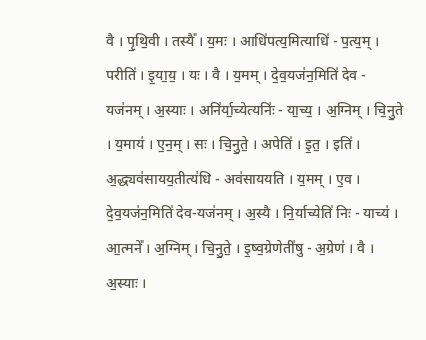वै । पृ॒थि॒वी । तस्यै᳚ । य॒मः । आधि॑पत्य॒मित्याधि॑ - प॒त्य॒म् । परीति॑ । इ॒या॒य॒ । यः । वै । य॒मम् । दे॒व॒यज॑न॒मिति॑ देव - यज॑नम् । अ॒स्याः । अनि॑र्या॒च्येत्यनिः॑ - या॒च्य॒ । अ॒ग्निम् । चि॒नु॒ते । य॒माय॑ । ए॒न॒म् । सः । चि॒नु॒ते॒ । अपेति॑ । इ॒त॒ । इति॑ । अ॒द्ध्यव॑सायय॒तीत्य॑धि - अव॑साययति । य॒मम् । ए॒व । दे॒व॒यज॑न॒मिति॑ देव-यज॑नम् । अ॒स्यै । नि॒र्याच्येति॑ निः - याच्य॑ । आ॒त्मने᳚ । अ॒ग्निम् । चि॒नु॒ते॒ । इ॒ष्व॒ग्रेणेती॑षु - अ॒ग्रेण॑ । वै । अ॒स्याः ।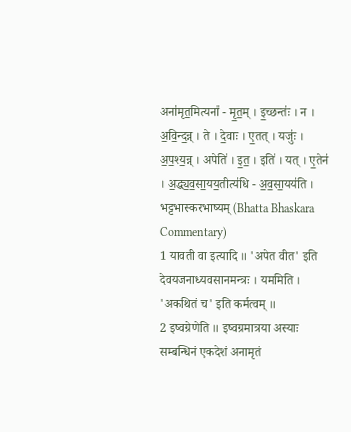अना॑मृत॒मित्यना᳚ - मृ॒त॒म् । इ॒च्छन्तः॑ । न । अ॒वि॒न्द॒न्न् । ते । दे॒वाः । ए॒तत् । यजुः॑ । अ॒प॒श्य॒न्न् । अपेति॑ । इ॒त॒ । इति॑ । यत् । ए॒तेन॑ । अ॒द्ध्य॒व॒सा॒यय॒तीत्य॑धि - अ॒व॒सा॒यय॑ति ।
भट्टभास्करभाष्यम् (Bhatta Bhaskara Commentary)
1 यावती वा इत्यादि ॥ 'अपेत वीत' इति देवयजनाध्यवसानमन्त्रः । यममिति । 'अकथितं च' इति कर्मत्वम् ॥
2 इष्वग्रेणेति ॥ इष्वग्रमात्रया अस्याः सम्बन्धिनं एकदेशं अनामृतं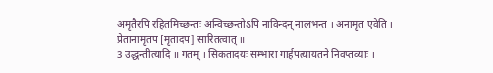अमृतैरपि रहितमिच्छन्तः अन्विच्छन्तोऽपि नाविन्दन् नालभन्त । अनामृत एवेति । प्रेतानामृतप [मृतादप] सारितत्वात् ॥
3 उद्धन्तीत्यादि ॥ गतम् । सिकतादयः सम्भारा गार्हपत्यायतने निवप्तव्याः ।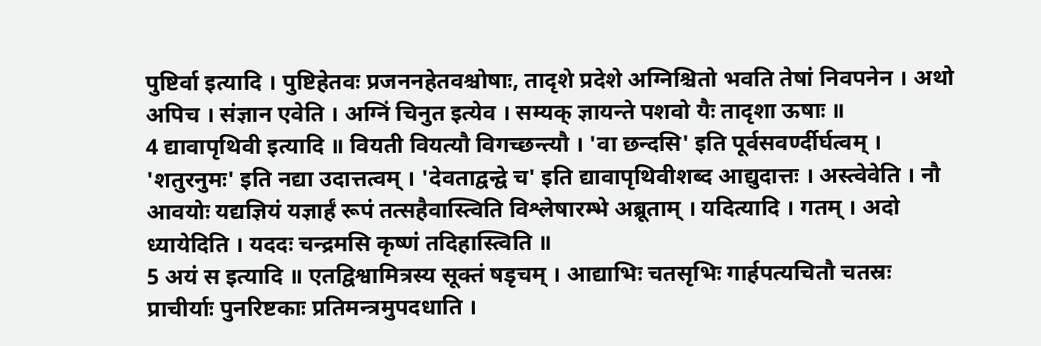पुष्टिर्वा इत्यादि । पुष्टिहेतवः प्रजननहेतवश्चोषाः, तादृशे प्रदेशे अग्निश्चितो भवति तेषां निवपनेन । अथो अपिच । संज्ञान एवेति । अग्निं चिनुत इत्येव । सम्यक् ज्ञायन्ते पशवो यैः तादृशा ऊषाः ॥
4 द्यावापृथिवी इत्यादि ॥ वियती वियत्यौ विगच्छन्त्यौ । 'वा छन्दसि' इति पूर्वसवर्ण्दीर्घत्वम् । 'शतुरनुमः' इति नद्या उदात्तत्वम् । 'देवताद्वन्द्वे च' इति द्यावापृथिवीशब्द आद्युदात्तः । अस्त्वेवेति । नौ आवयोः यद्यज्ञियं यज्ञार्हं रूपं तत्सहैवास्त्विति विश्लेषारम्भे अब्रूताम् । यदित्यादि । गतम् । अदो ध्यायेदिति । यददः चन्द्रमसि कृष्णं तदिहास्त्विति ॥
5 अयं स इत्यादि ॥ एतद्विश्वामित्रस्य सूक्तं षडृचम् । आद्याभिः चतसृभिः गार्हपत्यचितौ चतस्रः प्राचीर्याः पुनरिष्टकाः प्रतिमन्त्रमुपदधाति ।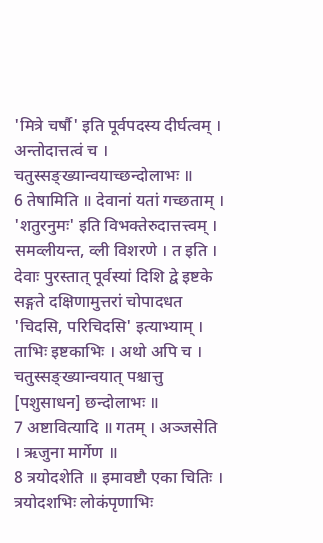'मित्रे चर्षौ' इति पूर्वपदस्य दीर्घत्वम् । अन्तोदात्तत्वं च । चतुस्सङ्ख्यान्वयाच्छन्दोलाभः ॥
6 तेषामिति ॥ देवानां यतां गच्छताम् । 'शतुरनुमः' इति विभक्तेरुदात्तत्त्वम् । समव्लीयन्त, व्ली विशरणे । त इति । देवाः पुरस्तात् पूर्वस्यां दिशि द्वे इष्टके सङ्गते दक्षिणामुत्तरां चोपादधत 'चिदसि, परिचिदसि' इत्याभ्याम् । ताभिः इष्टकाभिः । अथो अपि च । चतुस्सङ्ख्यान्वयात् पश्चात्तु [पशुसाधन] छन्दोलाभः ॥
7 अष्टावित्यादि ॥ गतम् । अञ्जसेति । ऋजुना मार्गेण ॥
8 त्रयोदशेति ॥ इमावष्टौ एका चितिः । त्रयोदशभिः लोकंपृणाभिः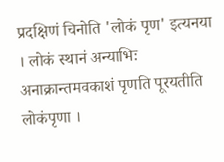प्रदक्षिणं चिनोति 'लोकं पृण' इत्यनया । लोकं स्थानं अन्याभिः अनाक्रान्तमवकाशं पृणति पूरयतीति लोकंपृणा ।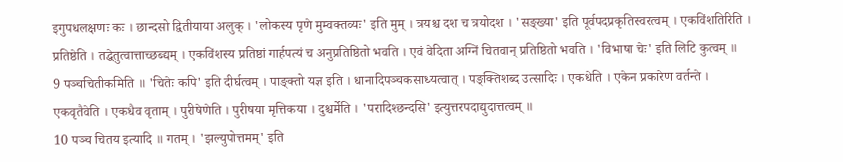इगुपधलक्षणः कः । छान्दसो द्वितीयाया अलुक् । 'लोकस्य पृणे मुम्वक्तव्यः' इति मुम् । त्रयश्च दश च त्रयोदश । 'सङ्ख्या' इति पूर्वपदप्रकृतिस्वरत्वम् । एकविंशतिरिति । प्रतिष्ठेति । तद्धेतुत्वात्ताच्छब्द्यम् । एकविंशस्य प्रतिष्ठां गार्हपत्यं च अनुप्रतिष्ठितो भवति । एवं वेदिता अग्निं चितवान् प्रतिष्ठितो भवति । 'विभाषा चेः' इति लिटि कुत्वम् ॥
9 पञ्चचितीकमिति ॥ 'चितेः कपि' इति दीर्घत्वम् । पाङ्क्तो यज्ञ इति । धानादिपञ्चकसाध्यत्वात् । पङ्क्तिशब्द उत्सादिः । एकधेति । एकेन प्रकारेण वर्तन्ते । एकवृतैवेति । एकधैव वृताम् । पुरीषेणेति । पुरीषया मृत्तिकया । दुश्चर्मेति । 'परादिश्छन्दसि' इत्युत्तरपदाद्युदात्तत्वम् ॥
10 पञ्च चितय इत्यादि ॥ गतम् । 'झल्युपोत्तमम्' इति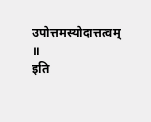उपोत्तमस्योदात्तत्वम् ॥
इति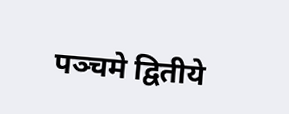पञ्चमे द्वितीये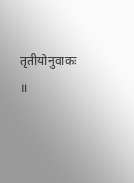तृतीयोनुवाकः ॥